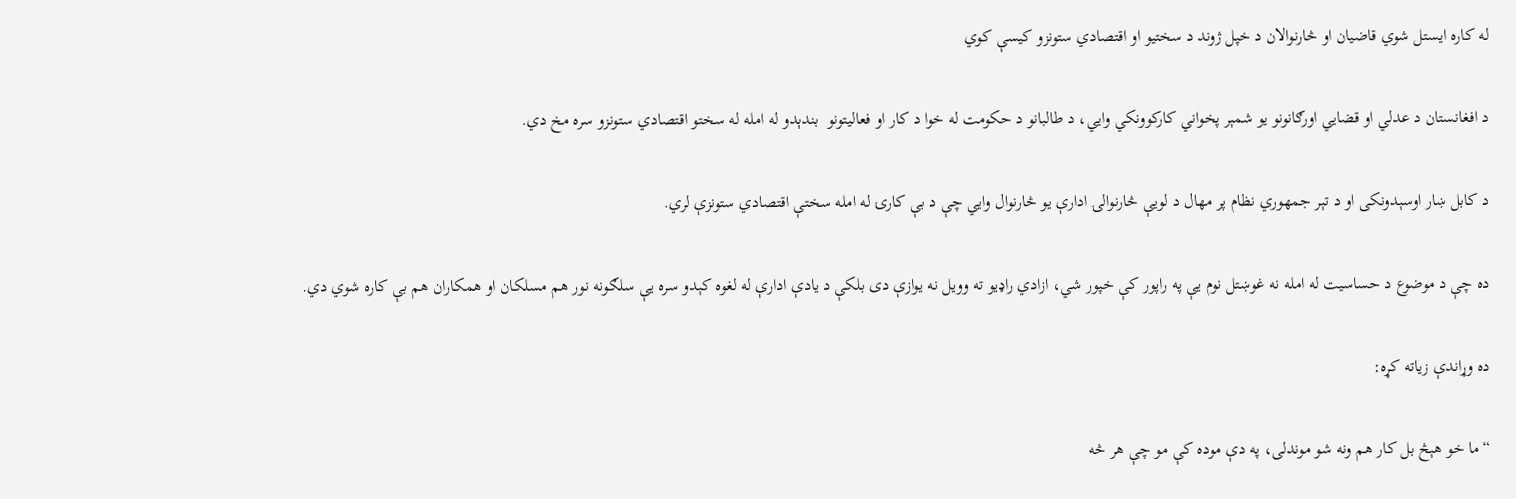له کاره ایستل شوي قاضیان او څارنوالان د خپل ژوند د سختیو او اقتصادي ستونزو کیسې کوي

د افغانستان د عدلي او قضایي اورګانونو یو شمېر پخواني کارکوونکي وایي، د طالبانو د حکومت له خوا د کار او فعالیتونو  بندېدو له امله له سختو اقتصادي ستونزو سره مخ دي.

د کابل ښار اوسېدونکی او د تېر جمهوري نظام پر مهال د لویې څارنوالۍ ادارې یو څارنوال وايي چې د بې کارۍ له امله سختې اقتصادي ستونزې لري.

ده چې د موضوع د حساسیت له امله نه غوښتل نوم یې په راپور کې خپور شي، ازادي راډیو ته وویل نه یوازې دی بلکې د یادې ادارې له لغوه کېدو سره یې سلګونه نور هم مسلکان او همکاران هم بې کاره شوي دي.

ده وړاندې زیاته کړه:

“ما خو هېڅ بل کار هم ونه شو موندلی، په دې موده کې مو چې هر څه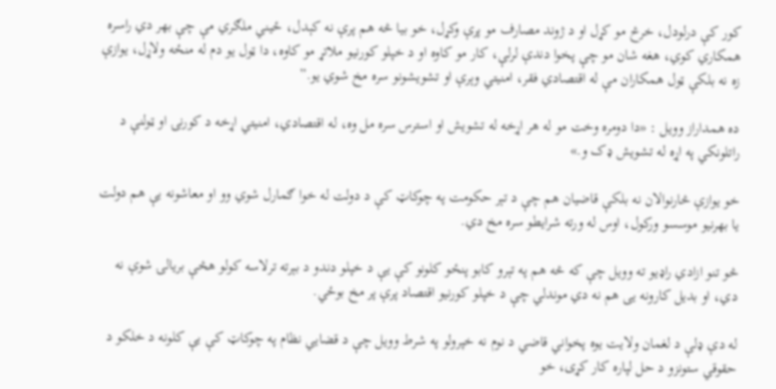کور کې درلودل، خرڅ مو کړل او د ژوند مصارف مو پرې وکړل، خو بیا څه هم پرې نه کېدل، ځیني ملګري مې چې بهر دي راسره همکاري کوي، هغه شان مو چې پخوا دندې لرلې، کار مو کاوه او د خپلو کورنیو ملاتړ مو کاوه، دا ټول یو دم له منځه ولاړل، یوازې زه نه بلکې ټول همکاران مې له اقتصادي فقر، امنیتي وېرې او تشویشونو سره مخ شوي یو.”

ده همداراز وویل : «دا دومره وخت مو له هر اړخه له تشویش او استرس سره مل وه، له اقتصادي، امنیتي اړخه د کورنۍ او ټولنې د راتلونکي په اړه له تشویش ډک و.»

خو یوازې څارنوالان نه بلکې قاضیان هم چې د تېر حکومت په چوکاټ کې د دولت له خوا ګمارل شوي وو او معاشونه یې هم دولت یا بهرنیو موسسو ورکول، اوس له ورته شرایطو سره مخ دي.

څو تنو ازادي راډیو ته وویل چې که څه هم په تېرو کابو پنځو کلونو کې یې د خپلو دندو د بېرته ترلاسه کولو هڅې بریالۍ شوې نه دي، او بدیل کارونه یی هم نه دي موندلي چې د خپلو کورنیو اقتصاد پرې پر مخ بوځي.

له دې ډلې د لغمان ولایت یوه پخواني قاضي د نوم نه خپرولو په شرط وویل چې د قضايي نظام په چوکاټ کې یې کلونه د خلکو د حقوقي ستونزو د حل لپاره کار کړی، خو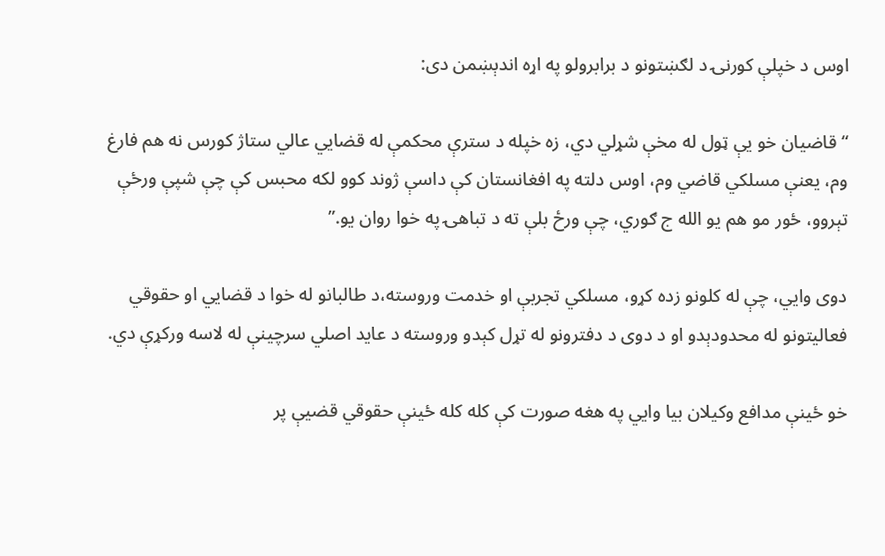اوس د خپلې کورنۍ د لګښتونو د برابرولو په اړه اندېښمن دی:

“قاضیان خو یې ټول له مخې شړلي دي، زه خپله د سترې محکمې له قضایي عالي ستاژ کورس نه هم فارغ وم، یعنې مسلکي قاضي وم، اوس دلته په افغانستان کې داسې ژوند کوو لکه محبس کې چې شپې ورځې تېروو، ځور مو هم یو الله ج ګوري، چې ورځ بلې ته د تباهۍ په خوا روان یو.”

دوی وايي، چې له کلونو زده کړو، مسلکي تجربې او خدمت وروسته،د طالبانو له خوا د قضايي او حقوقي فعالیتونو له محدودېدو او د دوی د دفترونو له تړل کېدو وروسته د عاید اصلي سرچینې له لاسه ورکړې دي.

خو ځینې مدافع وکیلان بیا وایي په هغه صورت کې کله کله ځینې حقوقي قضیې پر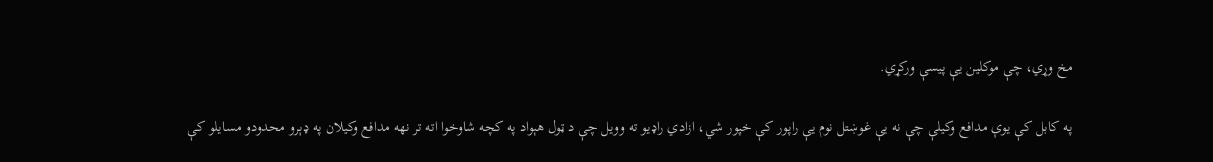مخ وړي، چې موکلین یې پیسې ورکړي.

په کابل کې یوې مدافع وکیلې چې نه یې غوښتل نوم یې راپور کې خپور شي، ازادي راډیو ته وویل چې د ټول هېواد په کچه شاوخوا اته تر نهه مدافع وکیلان په ډېرو محدودو مسایلو کې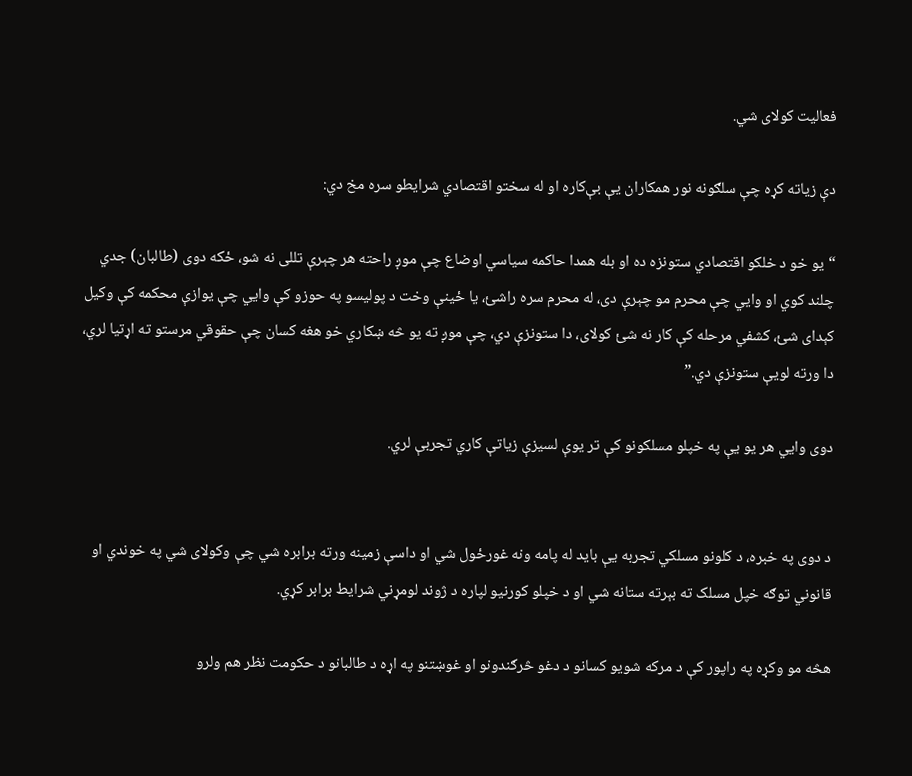فعالیت کولای شي.

دې زیاته کړه چې سلګونه نور همکاران یې بې‌کاره او له سختو اقتصادي شرایطو سره مخ دي:

“یو خو د خلکو اقتصادي ستونزه ده او بله همدا حاکمه سیاسي اوضاع چې موږ راحته هر چېرې تللی نه شو، ځکه دوی (طالبان) جدي چلند کوي او وایي چې محرم مو چېرې دی، له محرم سره راشئ، یا ځینې وخت د پولیسو په حوزو کې وایي چې یوازې محکمه کې وکیل کېدای شئ، کشفي مرحله کې کار نه شئ کولای، دا ستونزې دي، چې موږ ته یو څه ښکاري خو هغه کسان چې حقوقي مرستو ته اړتیا لري، دا ورته لویې ستونزې دي.”

دوی وایي هر یو یې په خپلو مسلکونو کې تر یوې لسیزې زیاتې کاري تجربې لري.


د دوی په خبره، د کلونو مسلکي تجربه یې باید له پامه ونه غورځول شي او داسې زمینه ورته برابره شي چې وکولای شي په خوندي او قانوني توګه خپل مسلک ته بېرته ستانه شي او د خپلو کورنیو لپاره د ژوند لومړني شرایط برابر کړي.

هڅه مو وکړه په راپور کې د مرکه شویو کسانو د دغو څرګندونو او غوښتنو په اړه د طالبانو د حکومت نظر هم ولرو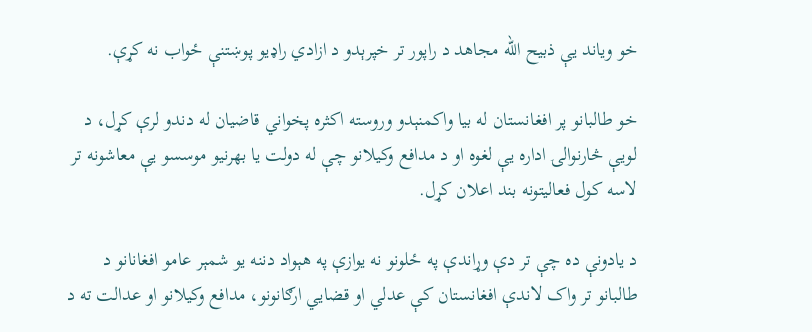خو ویاند یې ذبیح الله مجاهد د راپور تر خپرېدو د ازادي راډیو پوښتنې ځواب نه کړې.

خو طالبانو پر افغانستان له بیا واکمنېدو وروسته اکثره پخواني قاضیان له دندو لرې کړل، د لویې څارنوالۍ اداره یې لغوه او د مدافع وکیلانو چې له دولت یا بهرنیو موسسو یې معاشونه تر لاسه کول فعالیتونه بند اعلان کړل.

د یادونې ده چې تر دې وړاندې په ځلونو نه یوازې په هېواد دننه یو شمېر عامو افغانانو د طالبانو تر واک لاندې افغانستان کې عدلي او قضایي ارګانونو، مدافع وکیلانو او عدالت ته د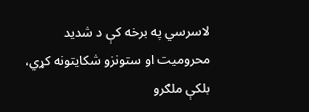لاسرسي په برخه کې د شدید محرومیت او ستونزو شکایتونه کړي، بلکې ملګرو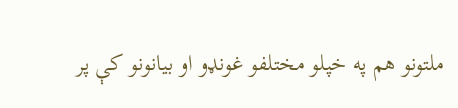ملتونو هم په خپلو مختلفو غونډو او بیانونو کې پر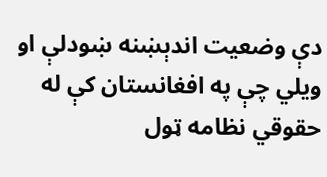دې وضعیت اندېښنه ښودلې او ویلي چې په افغانستان کې له حقوقي نظامه ټول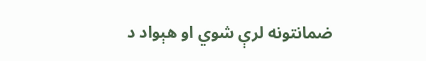ضمانتونه لرې شوي او هېواد د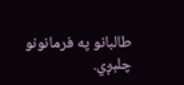طالبانو په فرمانونو چلېږي.